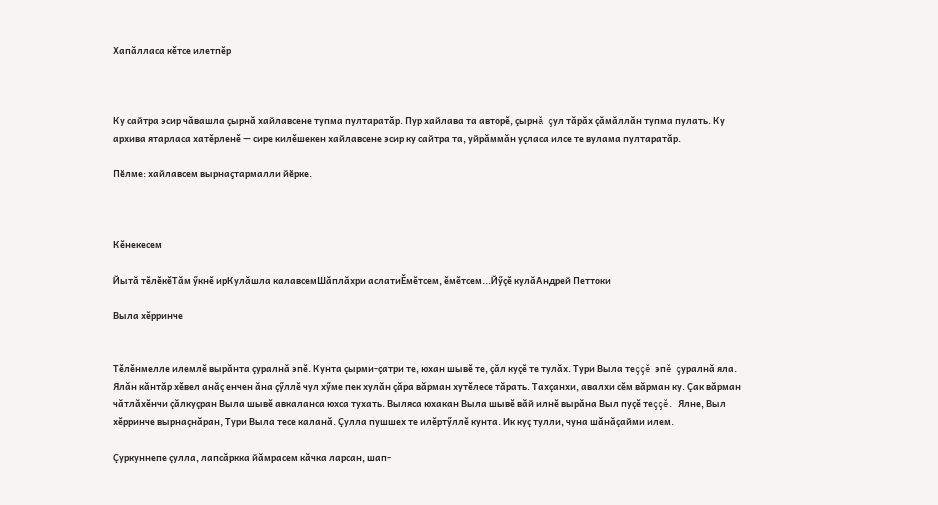Хапăлласа кĕтсе илетпĕр



Ку сайтра эсир чăвашла çырнă хайлавсене тупма пултаратăр. Пур хайлава та авторĕ, çырнă çул тăрăх çăмăллăн тупма пулать. Ку архива ятарласа хатĕрленĕ — сире килĕшекен хайлавсене эсир ку сайтра та, уйрăммăн уçласа илсе те вулама пултаратăр.

Пӗлме: хайлавсем вырнаҫтармалли йӗрке.



Кĕнекесем

Йытă тĕлĕкĕТăм ӳкнĕ ирКулăшла калавсемШăплăхри аслатиĔмĕтсем, ĕмĕтсем...Йӳçĕ кулăАндрей Петтоки

Выла хĕрринче


Тĕлĕнмелле илемлĕ вырăнта çуралнă эпĕ. Кунта çырми-çатри те, юхан шывĕ те, çăл куçĕ те тулăх. Тури Выла теççĕ эпĕ çуралнă яла. Ялăн кăнтăр хĕвел анăç енчен ăна çӳллĕ чул хӳме пек хулăн çăра вăрман хутĕлесе тăрать. Тахçанхи, авалхи сĕм вăрман ку. Çак вăрман чăтлăхĕнчи çăлкуçран Выла шывĕ авкаланса юхса тухать. Выляса юхакан Выла шывĕ вăй илнĕ вырăна Выл пуçĕ теççĕ. Ялне, Выл хĕрринче вырнаçнăран, Тури Выла тесе каланă. Çулла пушшех те илĕртӳллĕ кунта. Ик куç тулли, чуна шăнăçайми илем.

Çуркуннепе çулла, лапсăркка йăмрасем кăчка ларсан, шап-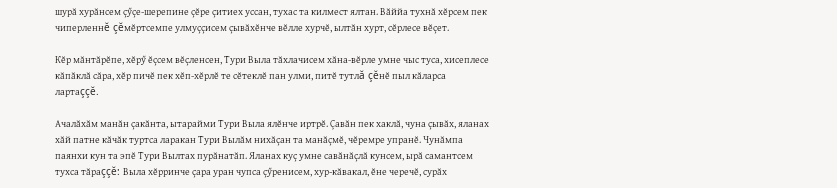шурă хурăнсем çӳçе-шерепине çĕре çитиех уссан, тухас та килмест ялтан. Вăййа тухнă хĕрсем пек чиперленнĕ çĕмĕртсемпе улмуççисем çывăхĕнче вĕлле хурчĕ, ылтăн хурт, сĕрлесе вĕçет.

Кĕр мăнтăрĕпе, хĕрӳ ĕçсем вĕçленсен, Тури Выла тăхлачисем хăна-вĕрле умне чыс туса, хисеплесе кăпăклă сăра, хĕр пичĕ пек хĕп-хĕрлĕ те сĕтеклĕ пан улми, питĕ тутлă çĕнĕ пыл кăларса лартаççĕ.

Ачалăхăм манăн çакăнта, ытарайми Тури Выла ялĕнче иртрĕ. Çавăн пек хаклă, чуна çывăх, яланах хăй патне кăчăк туртса ларакан Тури Вылăм нихăçан та манăçмĕ, чĕремре упранĕ. Чунăмпа паянхи кун та эпĕ Тури Вылтах пурăнатăп. Яланах куç умне савăнăçлă кунсем, ырă самантсем тухса тăраççĕ: Выла хĕрринче çара уран чупса çӳренисем, хур-кăвакал, ĕне черечĕ, сурăх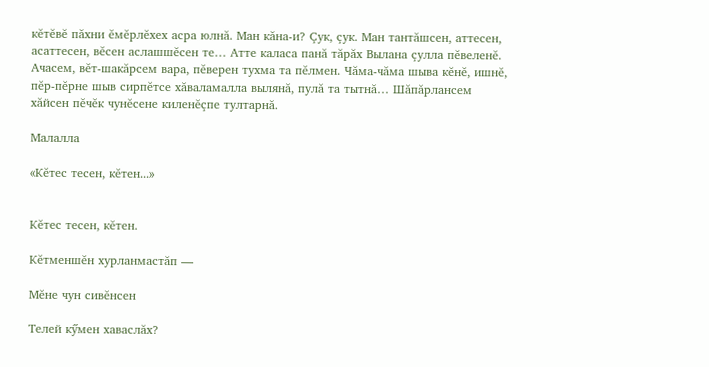кĕтĕвĕ пăхни ĕмĕрлĕхех асра юлнă. Ман кăна-и? Çук, çук. Ман тантăшсен, аттесен, асаттесен, вĕсен аслашшĕсен те… Атте каласа панă тăрăх Вылана çулла пĕвеленĕ. Ачасем, вĕт-шакăрсем вара, пĕверен тухма та пĕлмен. Чăма-чăма шыва кĕнĕ, ишнĕ, пĕр-пĕрне шыв сирпĕтсе хăваламалла вылянă, пулă та тытнă… Шăпăрлансем хăйсен пĕчĕк чунĕсене киленĕçпе тултарнă.

Малалла

«Кĕтес тесен, кĕтен...»


Кĕтес тесен, кĕтен.

Кĕтменшĕн хурланмастăп —

Мĕне чун сивĕнсен

Телей кӳмен хаваслăх?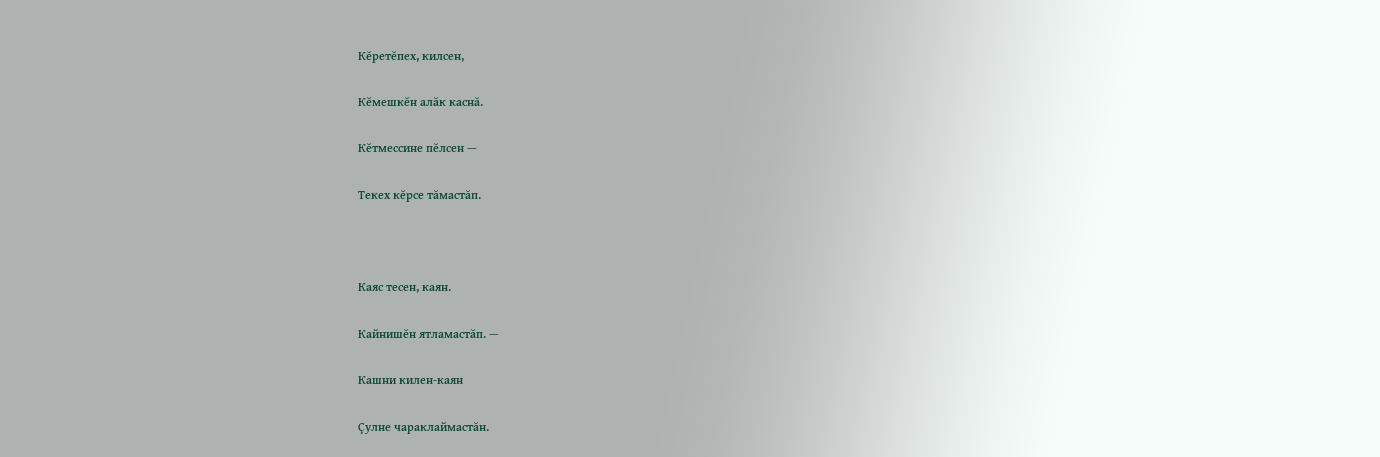Кĕретĕпех, килсен,

Кĕмешкĕн алăк каснă.

Кĕтмессине пĕлсен —

Текех кĕрсе тăмастăп.



Каяс тесен, каян.

Кайнишĕн ятламастăп. —

Кашни килен-каян

Çулне чараклаймастăн.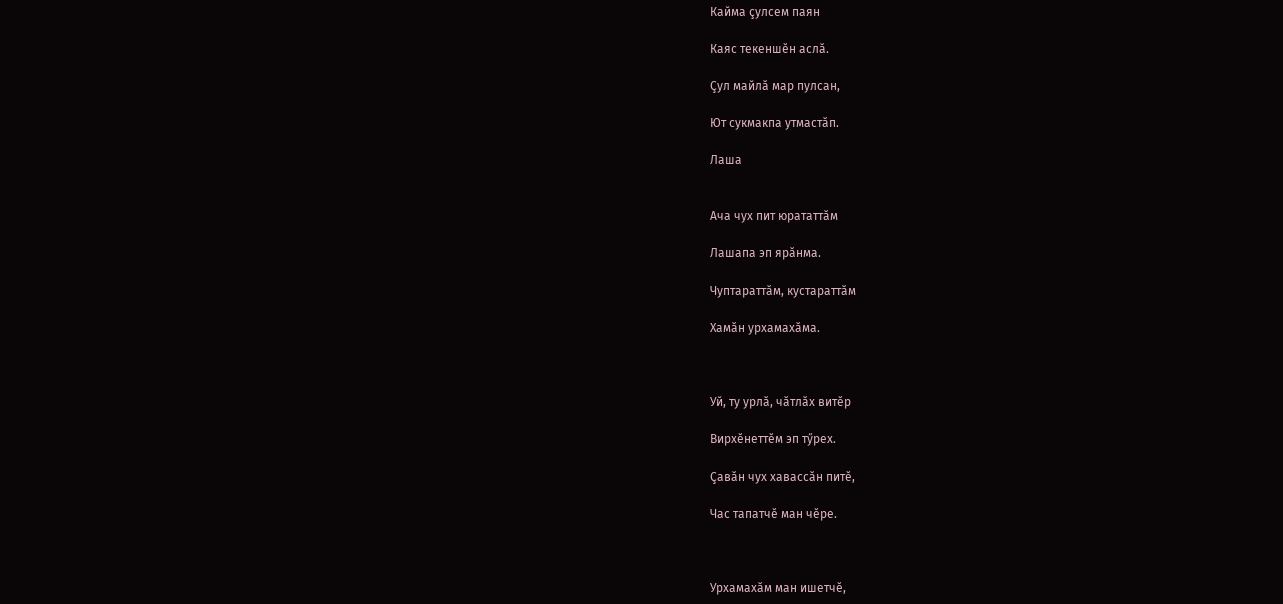Кайма çулсем паян

Каяс текеншĕн аслă.

Çул майлă мар пулсан,

Ют сукмакпа утмастăп.

Лаша


Ача чух пит юрататтăм

Лашапа эп ярăнма.

Чуптараттăм, кустараттăм

Хамăн урхамахăма.



Уй, ту урлă, чăтлăх витĕр

Вирхĕнеттĕм эп тӳрех.

Çавăн чух хавассăн питĕ,

Час тапатчĕ ман чĕре.



Урхамахăм ман ишетчĕ,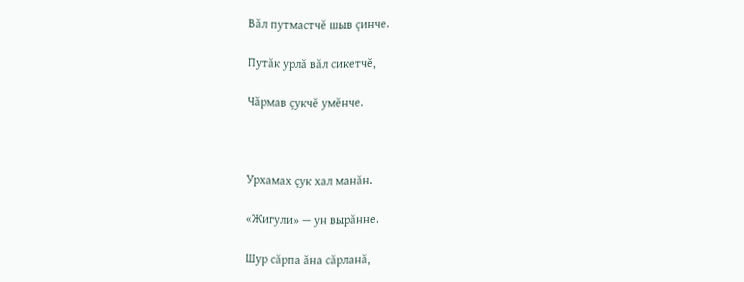Вăл путмастчĕ шыв çинче.

Путăк урлă вăл сикетчĕ,

Чăрмав çукчĕ умĕнче.



Урхамах çук хал манăн.

«Жигули» — ун вырăнне.

Шур сăрпа ăна сăрланă,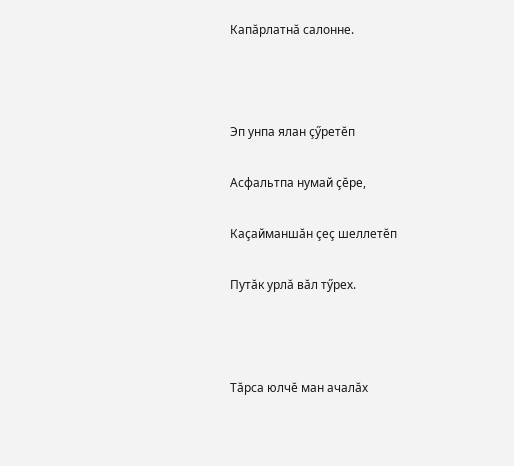Капăрлатнă салонне.



Эп унпа ялан çӳретĕп

Асфальтпа нумай çĕре,

Каçайманшăн çеç шеллетĕп

Путăк урлă вăл тӳрех.



Тăрса юлчĕ ман ачалăх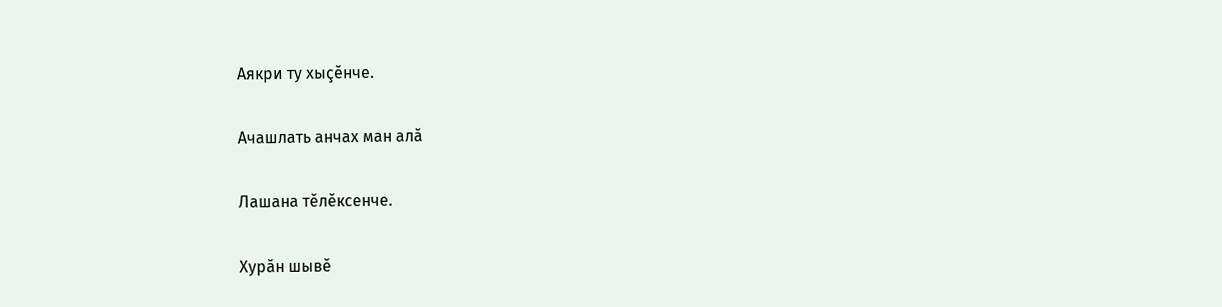Аякри ту хыçĕнче.

Ачашлать анчах ман алă

Лашана тĕлĕксенче.

Хурăн шывĕ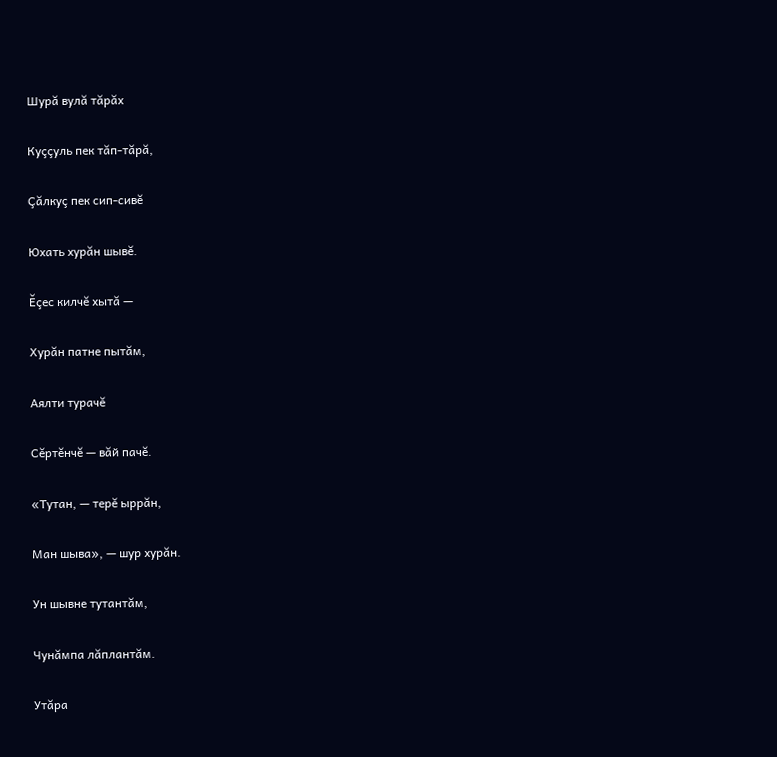Шурă вулă тăрăх

Куççуль пек тăп-тăрă,

Çăлкуç пек сип-сивĕ

Юхать хурăн шывĕ.

Ĕçес килчĕ хытă —

Хурăн патне пытăм,

Аялти турачĕ

Сĕртĕнчĕ — вăй пачĕ.

«Тутан, — терĕ ыррăн,

Ман шыва», — шур хурăн.

Ун шывне тутантăм,

Чунăмпа лăплантăм.

Утăра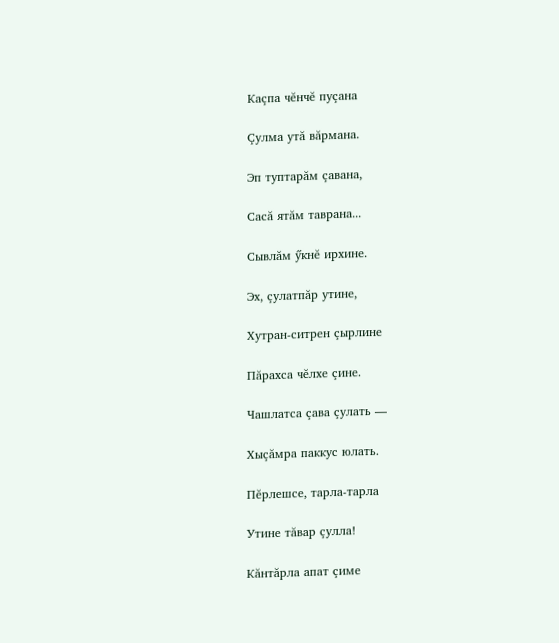Каçпа чĕнчĕ пуçана

Çулма утă вăрмана.

Эп туптарăм çавана,

Сасă ятăм таврана...

Сывлăм ӳкнĕ ирхине.

Эх, çулатпăр утине,

Хутран-ситрен çырлине

Пăрахса чĕлхе çине.

Чашлатса çава çулать —

Хыçăмра паккус юлать.

Пĕрлешсе, тарла-тарла

Утине тăвар çулла!

Кăнтăрла апат çиме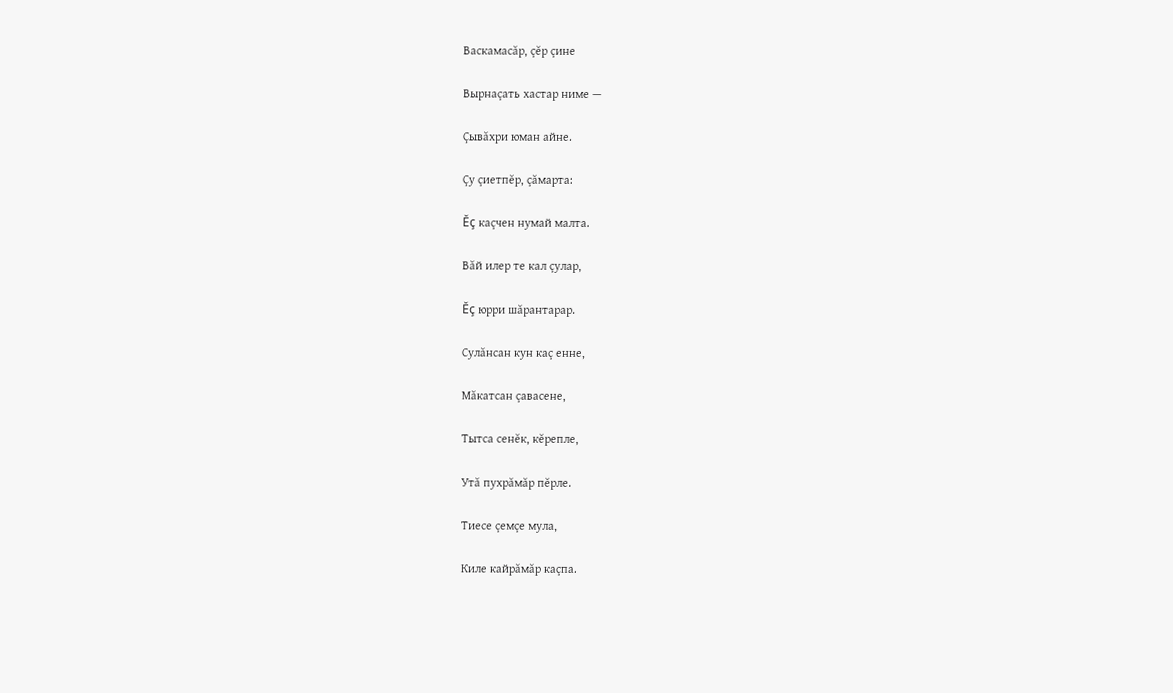Васкамасăр, çĕр çине

Вырнаçать хастар ниме —

Çывăхри юман айне.

Çу çиетпĕр, çăмарта:

Ĕç каçчен нумай малта.

Вăй илер те кал çулар,

Ĕç юрри шăрантарар.

Сулăнсан кун каç енне,

Мăкатсан çавасене,

Тытса сенĕк, кĕрепле,

Утă пухрăмăр пĕрле.

Тиесе çемçе мула,

Киле кайрăмăр каçпа.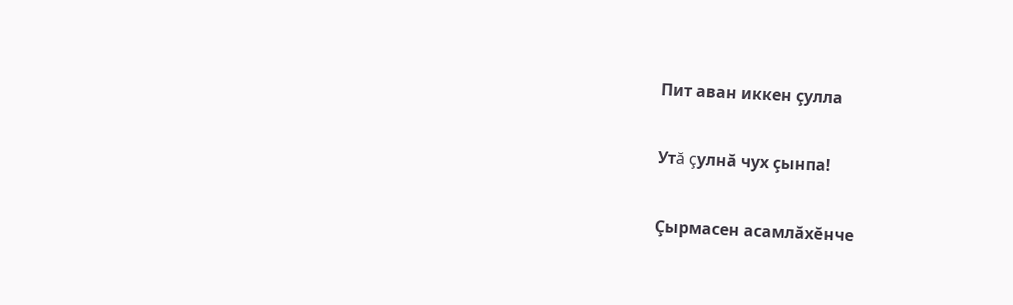Пит аван иккен çулла

Утă çулнă чух çынпа!

Çырмасен асамлăхĕнче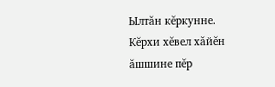Ылтăн кĕркунне. Кĕрхи хĕвел хăйĕн ăшшине пĕр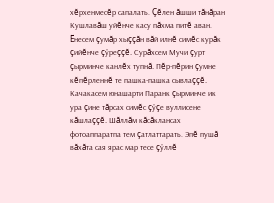хĕрхенмесĕр сапалать. Çĕлен ăшши тăнăран Кушлавăш уйĕнче касу пăхма питĕ аван. Ĕнесем çумăр хыççăн вăй илнĕ симĕс курăк çийĕнче çӳреççĕ. Сурăхсем Мучи çурт çырминче канлĕх тупнă. Пĕр-пĕрин çумне кĕпĕрленнĕ те пашка-пашка сывлаççĕ. Качакасем юнашарти Паранк çырминче ик ура çине тăрсах симĕс çӳçе вуллисене кăшлаççĕ. Шăллăм кăсăклансах фотоаппаратпа тем çатлаттарать. Эпĕ пушă вăхăта сая ярас мар тесе çӳллĕ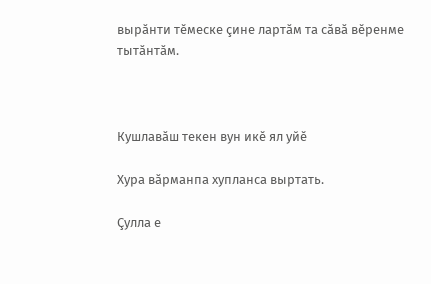вырăнти тĕмеске çине лартăм та сăвă вĕренме тытăнтăм.



Кушлавăш текен вун икĕ ял уйĕ

Хура вăрманпа хупланса выртать.

Çулла е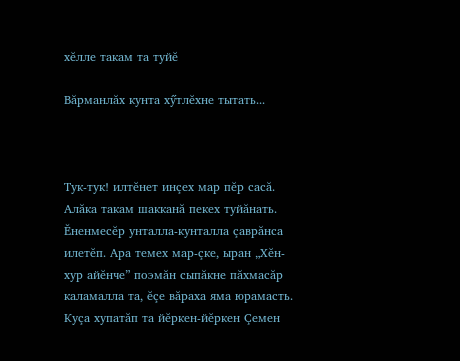хĕлле такам та туйĕ

Вăрманлăх кунта хӳтлĕхне тытать...



Тук-тук! илтĕнет инçех мар пĕр сасă. Алăка такам шакканă пекех туйăнать. Ĕненмесĕр унталла-кунталла çаврăнса илетĕп. Ара темех мар-çке, ыран „Хĕн-хур айĕнче” поэмăн сыпăкне пăхмасăр каламалла та, ĕçе вăраха яма юрамасть. Куçа хупатăп та йĕркен-йĕркен Çемен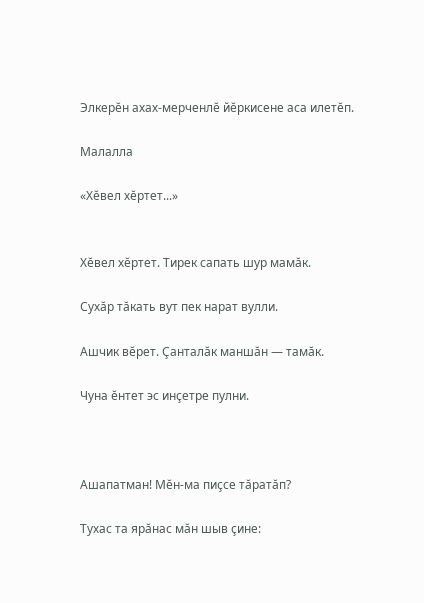Элкерĕн ахах-мерченлĕ йĕркисене аса илетĕп.

Малалла

«Хĕвел хĕртет...»


Хĕвел хĕртет. Тирек сапать шур мамăк.

Сухăр тăкать вут пек нарат вулли.

Ашчик вĕрет. Çанталăк маншăн — тамăк.

Чуна ĕнтет эс инçетре пулни.



Ашапатман! Мĕн-ма пиçсе тăратăп?

Тухас та ярăнас мăн шыв çине: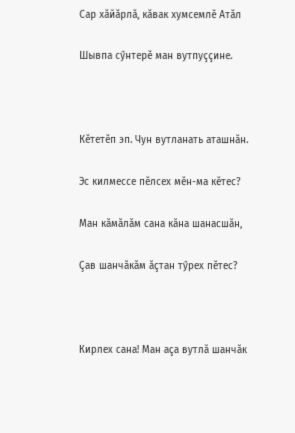Сар хăйăрлă, кăвак хумсемлĕ Атăл

Шывпа сӳнтерĕ ман вутпуççине.



Кĕтетĕп эп. Чун вутланать аташнăн.

Эс килмессе пĕлсех мĕн-ма кĕтес?

Ман кăмăлăм сана кăна шанасшăн,

Çав шанчăкăм ăçтан тӳрех пĕтес?



Кирлех сана! Ман аçа вутлă шанчăк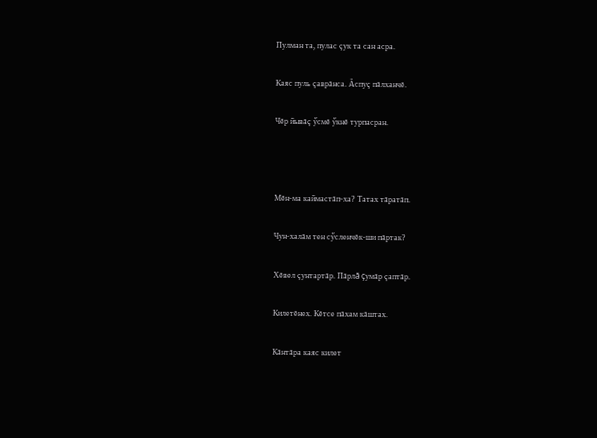Пулман та, пулас çук та сан асра.

Каяс пуль çаврăнса. Ăспуç пăлханчĕ.

Чĕр йывăç ӳсмĕ ӳкнĕ турпасран.



Мĕн-ма каймастăп-ха? Татах тăратăп.

Чун-халăм тен сӳсленчĕк-ши пăртак?

Хĕвел çунтартăр. Пăрлă çумăр çаптăр.

Килетĕнех. Кĕтсе пăхам кăштах.

Кăнтăра каяс килет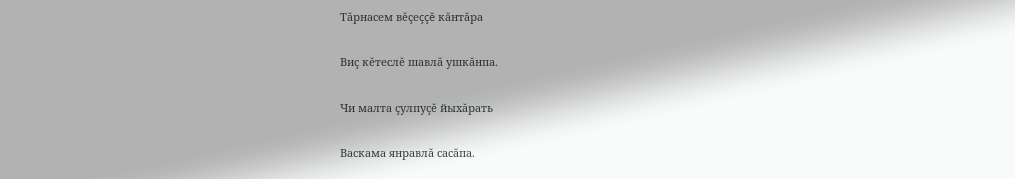Тăрнасем вĕçеççĕ кăнтăра

Виç кĕтеслĕ шавлă ушкăнпа.

Чи малта çулпуçĕ йыхăрать

Васкама янравлă сасăпа.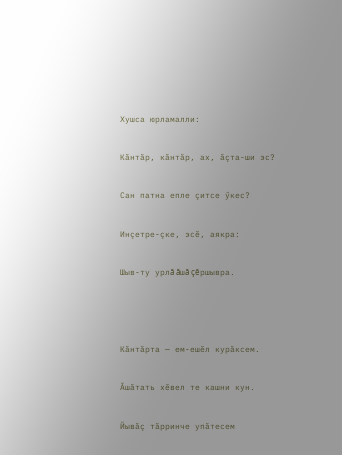Хушса юрламалли:

Кăнтăр, кăнтăр, ах, ăçта-ши эс?

Сан патна епле çитсе ӳкес?

Инçетре-çке, эсĕ, аякра:

Шыв-ту урлă ăшă çĕршывра.



Кăнтăрта — ем-ешĕл курăксем.

Ăшăтать хĕвел те кашни кун.

Йывăç тăрринче упăтесем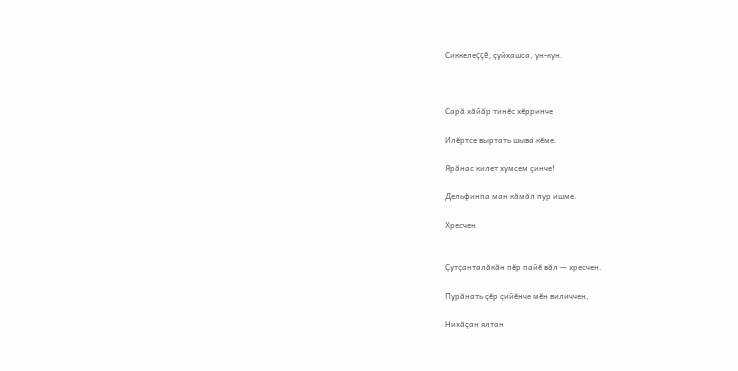Сиккелеççĕ, çуйхашса, ун-кун.



Сарă хăйăр тинĕс хĕрринче

Илĕртсе выртать шыва кĕме.

Ярăнас килет хумсем çинче!

Дельфинпа ман кăмăл пур ишме.

Хресчен


Çутçанталăкăн пĕр пайĕ вăл — хресчен.

Пурăнать çĕр çийĕнче мĕн виличчен,

Нихăçан ялтан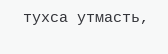тухса утмасть,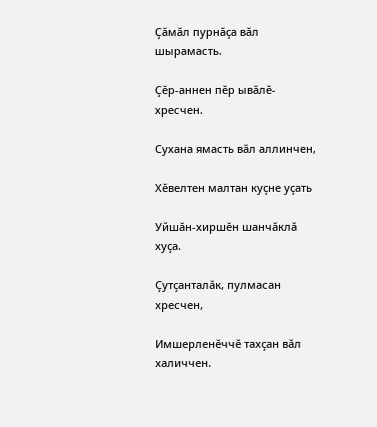Çăмăл пурнăçа вăл шырамасть.

Çĕр-аннен пĕр ывăлĕ-хресчен.

Сухана ямасть вăл аллинчен,

Хĕвелтен малтан куçне уçать

Уйшăн-хиршĕн шанчăклă хуçа.

Çутçанталăк, пулмасан хресчен,

Имшерленĕччĕ тахçан вăл халиччен.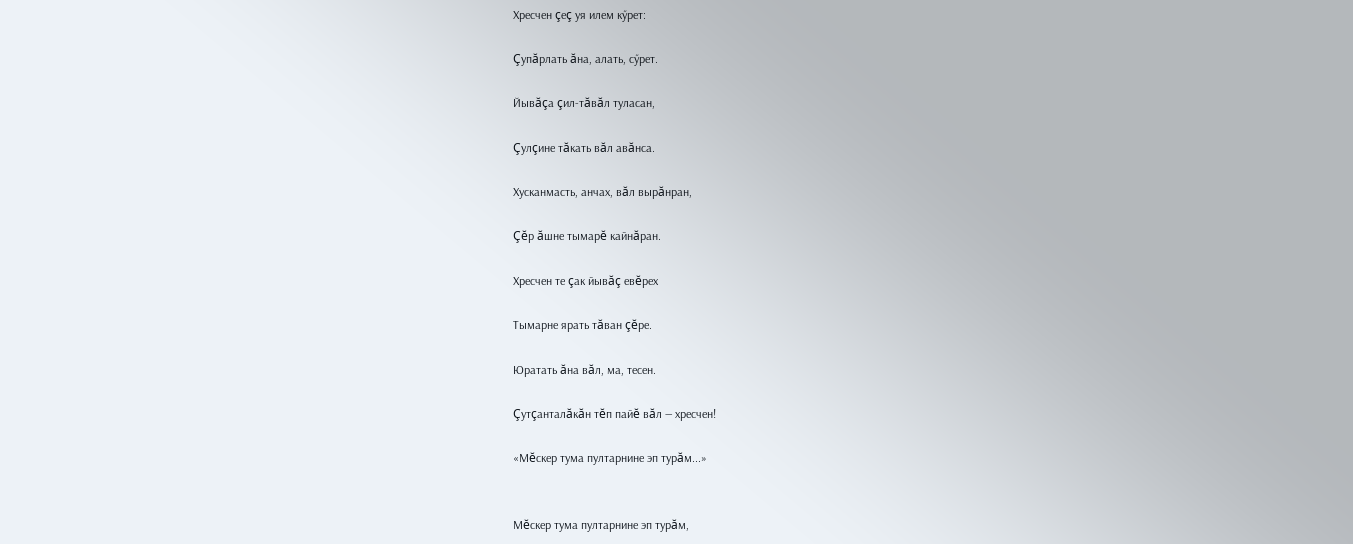Хресчен çеç уя илем кӳрет:

Çупăрлать ăна, алать, сӳрет.

Йывăçа çил-тăвăл туласан,

Çулçине тăкать вăл авăнса.

Хусканмасть, анчах, вăл вырăнран,

Çĕр ăшне тымарĕ кайнăран.

Хресчен те çак йывăç евĕрех

Тымарне ярать тăван çĕре.

Юратать ăна вăл, ма, тесен.

Çутçанталăкăн тĕп пайĕ вăл — хресчен!

«Мĕскер тума пултарнине эп турăм...»


Мĕскер тума пултарнине эп турăм,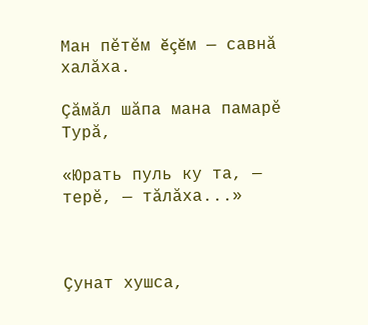Ман пĕтĕм ĕçĕм — савнă халăха.

Çăмăл шăпа мана памарĕ Турă,

«Юрать пуль ку та, — терĕ, — тăлăха...»



Çунат хушса,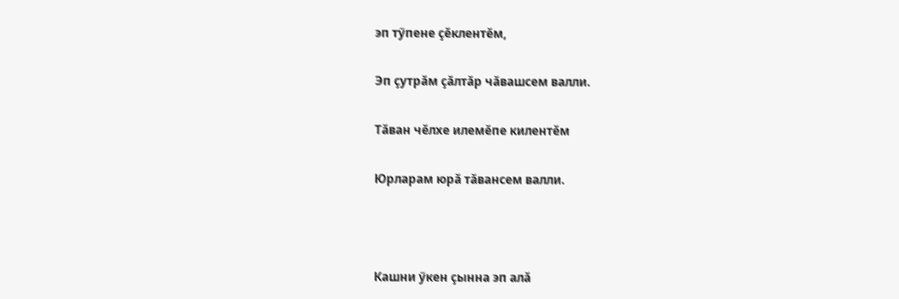эп тӳпене çĕклентĕм,

Эп çутрăм çăлтăр чăвашсем валли.

Тăван чĕлхе илемĕпе килентĕм

Юрларам юрă тăвансем валли.



Кашни ӳкен çынна эп алă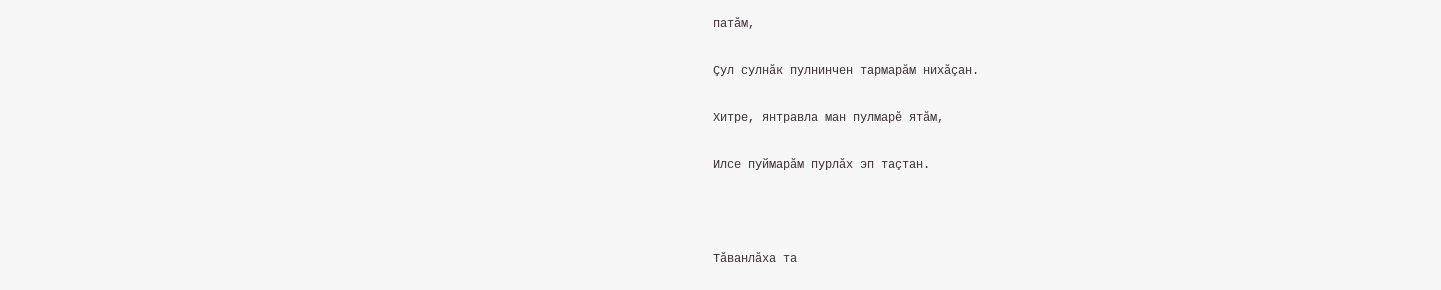патăм,

Çул сулнăк пулнинчен тармарăм нихăçан.

Хитре, янтравла ман пулмарĕ ятăм,

Илсе пуймарăм пурлăх эп таçтан.



Тăванлăха та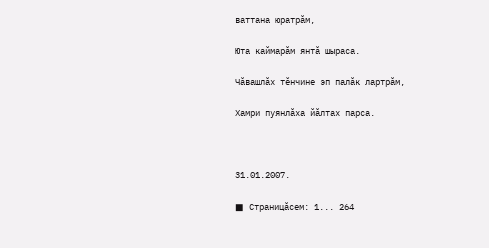ваттана юратрăм,

Юта каймарăм янтă шыраса.

Чăвашлăх тĕнчине эп палăк лартрăм,

Хамри пуянлăха йăлтах парса.



31.01.2007.

■ Страницăсем: 1... 264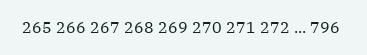265 266 267 268 269 270 271 272 ... 796